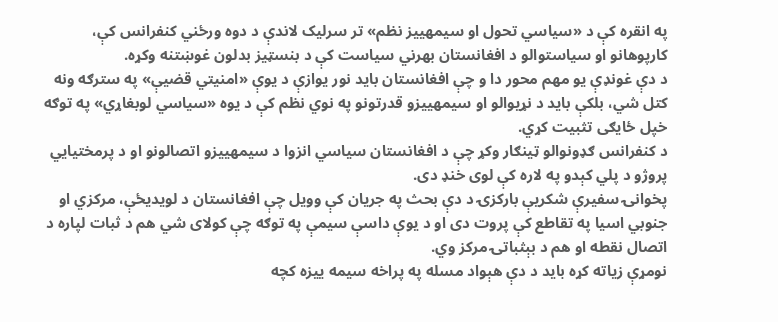په انقره کې د «سیاسي تحول او سیمهییز نظم» تر سرلیک لاندې د دوه ورځني کنفرانس کې، کارپوهانو او سیاستوالو د افغانستان بهرني سیاست کې د بنسټیز بدلون غوښتنه وکړه.
د دې غونډې یو مهم محور دا و چې افغانستان باید نور یوازې د یوې «امنیتي قضیې» په سترګه ونه کتل شي، بلکې باید د نړیوالو او سیمهییزو قدرتونو په نوي نظم کې د یوه «سیاسي لوبغاړي» په توګه خپل ځایګی تثبیت کړي.
د کنفرانس ګډونوالو ټینګار وکړ چې د افغانستان سیاسي انزوا د سیمهییزو اتصالونو او د پرمختیايي پروژو د پلي کېدو په لاره کې لوی خنډ دی.
پخوانۍ سفیرې شکریې بارکزۍ د دې بحث په جریان کې وویل چې افغانستان د لویدیځې، مرکزي او جنوبي اسیا په تقاطع کې پروت دی او د یوې داسې سیمې په توګه چې کولای شي هم د ثبات لپاره د اتصال نقطه او هم د بېثباتۍ مرکز وي.
نومړې زیاته کړه باید د دې هېواد مسله په پراخه سیمه ییزه کچه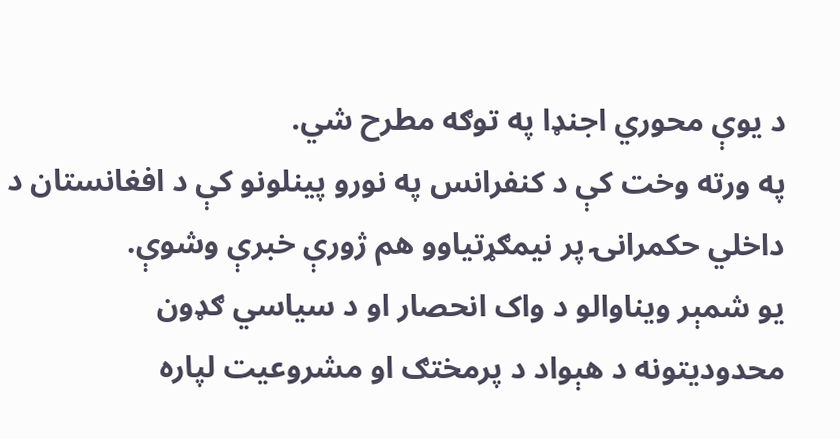د یوې محوري اجنډا په توګه مطرح شي.
په ورته وخت کې د کنفرانس په نورو پینلونو کې د افغانستان د داخلي حکمرانۍ پر نیمګړتیاوو هم ژورې خبرې وشوې.
یو شمېر ویناوالو د واک انحصار او د سیاسي ګډون محدودیتونه د هېواد د پرمختګ او مشروعیت لپاره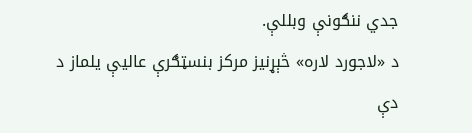جدي ننګونې وبللې.
د «لاجورد لاره» څېړنیز مرکز بنسټګرې عالیې یلماز د دې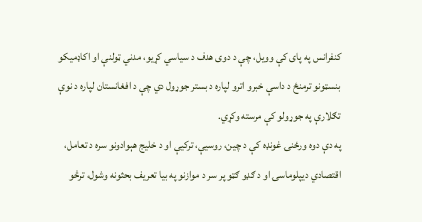کنفرانس په پای کې وویل، چې د دوی هدف د سیاسي کړیو، مدني ټولنې او اکاډمیکو بنسټونو ترمنځ د داسې خبرو اترو لپاره د بستر جوړول دي چې د افغانستان لپاره د نوې تګلارې په جوړولو کې مرسته وکړي.
په دې دوه ورځنۍ غونډه کې د چین، روسیې، ترکیې او د خلیج هېوادونو سره د تعامل، اقتصادي دیپلوماسۍ او د ګډو ګټو پر سر د موازنو په بیا تعریف بحثونه وشول، ترڅو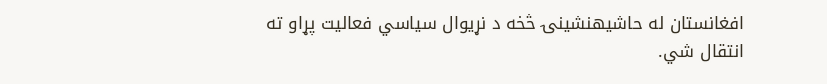افغانستان له حاشیهنشینۍ څخه د نړیوال سیاسي فعالیت پړاو ته انتقال شي.